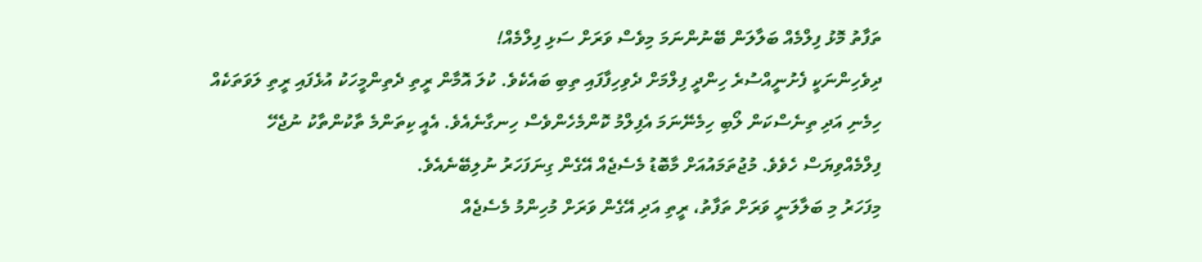ތަފާތު މޮޅު ފިލްމެއް ބަލާލަން ބޭނުންނަމަ މިވެސް ވަރަށް ސަޅި ފިލްމެއް!
ދިވެހިންނަކީ ފެށުނީއްސުރެ ހިންދީ ފިލްމަށް ދެވިހިފާފައި ތިބި ބައެކެވެ. ކުލަ އޮމާން ރީތި ދެތިންމީހަކު އުޅެފައި ރީތި ލަވަތަކެއް ހިމެނި އަދި ތިނެސްކަން ލޯބި ހިމެނޭނަމަ އެފިލްމު ކޮންމެހެންވެސް ހިނގާނެއެވެ. އެއީ ކިތަންމެ ތާކުންތާކު ނުޖެހޭ ފިލްމެއްވިޔަސް ހެވެވެ. މުޖުތަމައުއަށް މާބޮޑު މެސެޖެއް އޭގެން ގިނަފަހަރު ނުލިބޭނެއެވެ.
މިފަހަރު މި ބަލާލަނީ ވަރަށް ތަފާތު، ރީތި އަދި އޭގެން ވަރަށް މުހިންމު މެސެޖެއް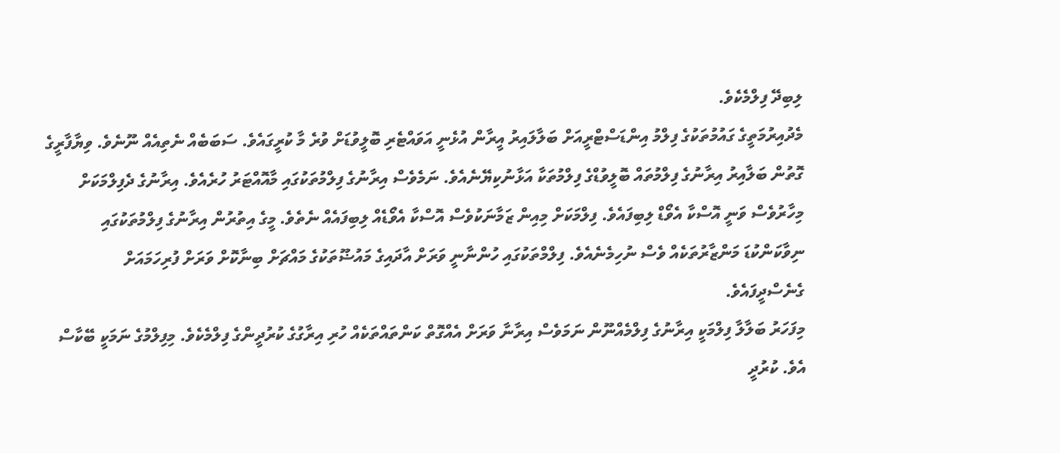ލިބިދޭ ފިލްމެކެވެ.
މެދުއިރުމަތީގެ ގައުމުތަކުގެ ފިލްމު އިންޑަސްޓްރީއަށް ބަލާލައިރު އީރާން އުޅެނީ އަވައްޓެރި ބޮލީވުޑަށް ވުރެ މާ ކުރީގައެވެ. ސަބަބެއް ނެތިއެއް ނޫނެވެ. ވިޔާފާރީގެ ގޮތުން ބަލާއިރު އިރާނުގެ ފިލްމުތައް ބޮލީވުޑްގެ ފިލްމުތަކާ އަޅާނުކިޔޭނެއެވެ. ނަމެވެސް އިރާނުގެ ފިލްމުތަކުގައި މާއޮއްޓަރު ހުރެއެވެ. އިރާނުގެ ދެފިލްމަކަށް މިހާރުވެސް ވަނީ އޮސްކާ އެވޯޑް ލިބިފައެވެ. ފިލްމަކަށް މިއިން ޒަމާނަކުވެސް އޮސްކާ އެވޯޑެއް ލިބިފައެއް ނެތެވެ. މީގެ އިތުރުން އިރާނުގެ ފިލްމުތަކުގައި ނިވާކަންކުޑަ މަންޒާރުތަކެއް ވެސް ނުހިމެނެއެވެ. ފިލްމްތަކުގައި ހުންނާނީ ވަރަށް އާދައިގެ މައުޟޫތަކުގެ މައްޗަށް ބިނާކޮށް ވަރަށް ފުރިހަމައަށް ގެނެސްދީފައެވެ.
މިފަހަރު ބަލާލާ ފިލްމަކީ އިރާނުގެ ފިލްމެއްނޫން ނަމަވެސް އިރާނާ ވަރަށް އެއްގޮތް ކަންތައްތަކެއް ހުރި އިރާގުގެ ކުރުދީންގެ ފިލްމެކެވެ. މިފިލްމުގެ ނަމަކީ ބޭކާސް އެވެ. ކުރުދީ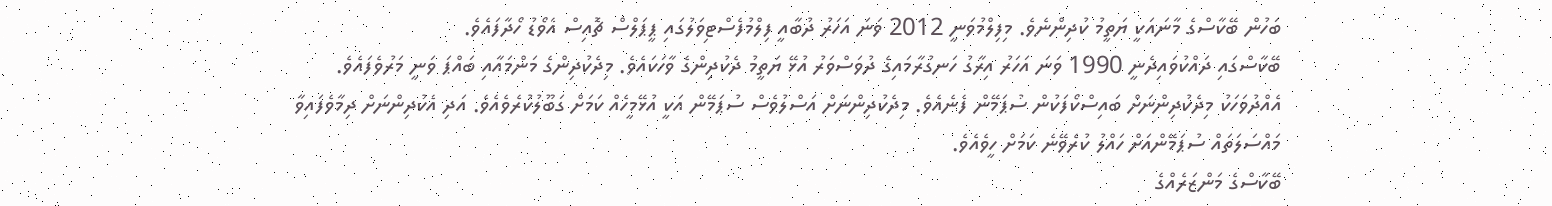ބަހުން ބޭކާސްގެ މާނައަކީ ޔަތީމު ކުދިންނެވެ. މިފިލްމުވަނީ 2012 ވަނަ އަހަރު ދުބާއީ ފިލްމުފެސްޓިވަލުގައި ޕީޕަލްސް ޗޮއިސް އެވޯޑު ހޯދާފައެވެ.
ބޭކާސްގައި ދައްކުވައިދެނީ 1990 ވަނަ އަހަރު އިރާގު ހަނގުރާމައިގެ ދުވަސްވަރު އުޅޭ ޔަތީމު ދެކުދިންގެ ވާހަކައެވެ. މިދެކުދިންގެ މަންމައާއި ބައްޕަ ވަނީ މަރުވެފައެވެ. އެއްދުވަހަކު މިދެކުދިންނަށް ބައިސްކޯފަކުން ސުޕަމޭން ފެނެއެވެ. މިދެކުދިންނަށް އަސްލުވެސް ސުޕަމޭން އަކީ އުޅޭމީހެއް ކަމަށް ގަބޫލުކުރެވެއެވެ. އަދި އެކުދިންނަށް ދިމާވެފައިވާ މައްސަލަތައް ސުޕަމޭންއަށް ހައްލު ކުރެވޭނެ ކަމަށް ހީވެއެވެ.
ބޭކާސްގެ މަންޒަރެއްގެ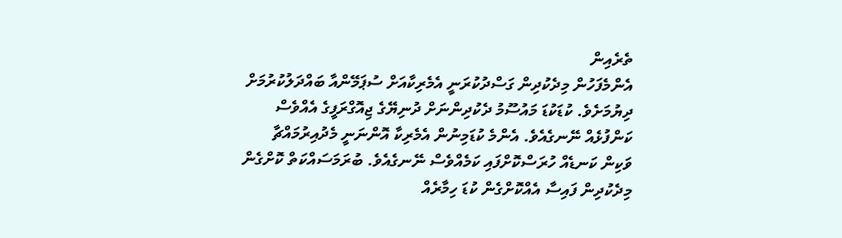ތެރެއިން
އެންމެފަހުން މިދެކުދިން ގަސްދުކުރަނީ އެމެރިކާއަށް ސުޕަމޭންއާ ބައްދަލުކުރުމަށް ދިޔުމަށެވެ. ކުޑަކުޑަ މައުސޫމު ދެކުދިންނަށް ދުނިޔޭގެ ޖިއޮގްރަފީގެ އެއްވެސް ކަންފުޅެއް ނޭނގެއެވެ. އެންމެ ކުޑަމިނުން އެމެރިކާ އޮންނަނީ މެދުއިރުމައްޗާ ވަކިން ކަނޑެއް ހުރަސްކޮށްފައި ކަމެއްވެސް ނޭނގެއެވެ. ބުރަމަސައްކަތް ކޮށްގެން މިދެކުދިން ފައިސާ އެއްކޮށްގެން ކުޑަ ހިމާރެއް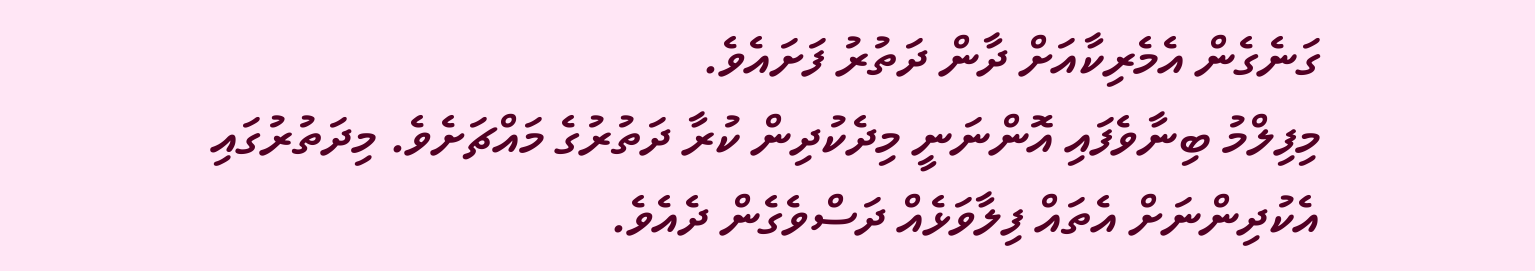ގަނެގެން އެމެރިކާއަށް ދާން ދަތުރު ފަށައެވެ.
މިފިލްމު ބިނާވެފައި އޮންނަނީ މިދެކުދިން ކުރާ ދަތުރުގެ މައްޗަށެވެ. މިދަތުރުގައި އެކުދިންނަށް އެތައް ފިލާވަޅެއް ދަސްވެގެން ދެއެވެ.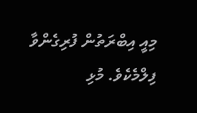މިއީ އިބްރަތުން ފުރިގެންވާ ފިލްމެކެވެ. މުޅި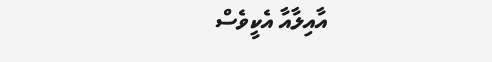އާއިލާއާ އެކީވެސް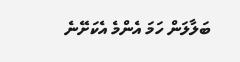ބަލާލަން ހަމަ އެންމެ އެކަށޭނެ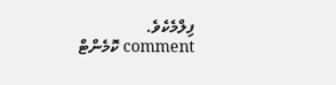ފިލްމެކެވެ.
comment ކޮމެންޓް